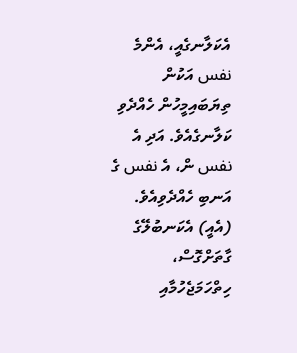އެކަލާނގެއީ، އެންމެ نفس އަކުން ތިޔަބައިމީހުން ހެއްދެވި ކަލާނގެއެވެ. އަދި އެ نفس ން، އެ نفس ގެ އަނބި ހެއްދެވިއެވެ. (އެއީ) އެކަނބުލޭގެ ގާތަށްގޮސް، ހިތްހަމަޖެހުމާއި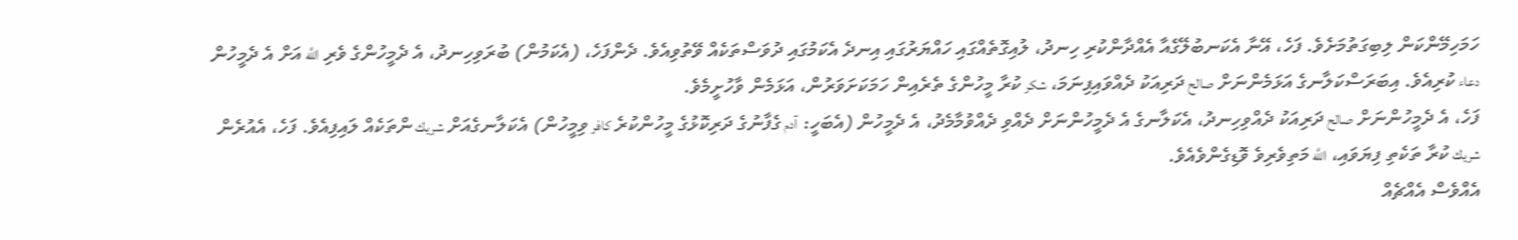ހަމަހިމޭންކަން ލިބިގަތުމަށެވެ. ފަހެ، އޭނާ އެކަނބުލޭގެއާ އެއްދާންކުރި ހިނދު، ލުއިގޮތެއްގައި ހައްޔަރުގައި އިނދެ އެކަމުގައި ދުވަސްތަކެއް ވޭތުވިއެވެ. ދެންފަހެ، (އެކަމުން) ބުރަވިހިނދު، އެ ދެމީހުންގެ ވެރި اللَّه އަށް އެ ދެމީހުން دعاء ކުރިއެވެ. އިބަރަސްކަލާނގެ އަޅަމެންނަށް صالح ދަރިއަކު ދެއްވައިފިނަމަ، شكر ކުރާ މީހުންގެ ތެރެއިން ހަމަކަށަވަރުން، އަޅަމެން ވާހުށީމެވެ.
ފަހެ، އެ ދެމީހުންނަށް صالح ދަރިއަކު ދެއްވިހިނދު، އެކަލާނގެ އެ ދެމީހުންނަށް ދެއްވި ދެއްވުމާމެދު، އެ ދެމީހުން (އެބަހީ: آدم ގެފާނުގެ ދަރިކޮޅުގެ މީހުންކުރެ كافر ވިމީހުން) އެކަލާނގެއަށް شريك ންތަކެއް ލައިފިއެވެ. ފަހެ، އެއުރެން شريك ކުރާ ތަކެތި ފިޔަވައި، اللَّه މަތިވެރިވެ ވޮޑިގެންވެއެވެ.
އެއްވެސް އެއްޗެއް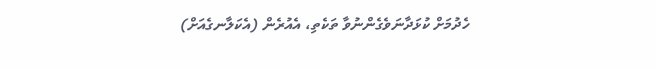ހެދުމަށް ކުޅަދާނަވެގެންނުވާ ތަކެތި، އެއުރެން (އެކަލާނގެއަށް)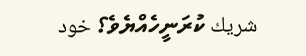شريك ކުރަނީހެއްޔެވެ؟ خود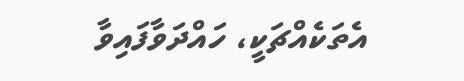އެތަކެއްޗަކީ، ހައްދަވާފައިވާ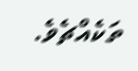ތަކެއްޗެވެ.